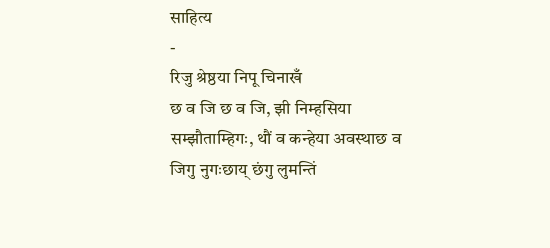साहित्य
-
रिजु श्रेष्ठया निपू चिनाखँ
छ व जि छ व जि, झी निम्हसिया सम्झौताम्हिगः, थौं व कन्हेया अवस्थाछ व जिगु नुगःछाय् छंगु लुमन्तिं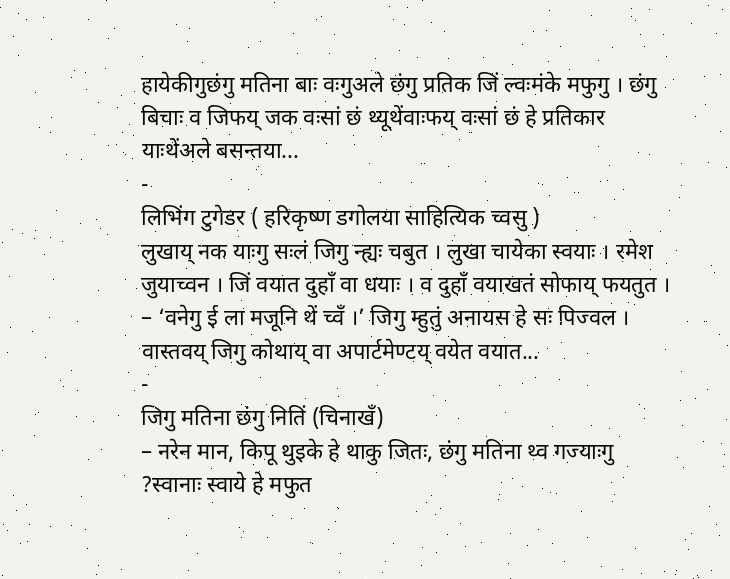हायेकीगुछंगु मतिना बाः वःगुअले छंगु प्रतिक जिं ल्वःमंके मफुगु । छंगु बिचाः व जिफय् जक वःसां छं थ्यूथेंवाःफय् वःसां छं हे प्रतिकार याःथेंअले बसन्तया...
-
लिभिंग टुगेडर ( हरिकृष्ण डगोलया साहित्यिक च्वसु )
लुखाय् नक याःगु सःलं जिगु न्ह्यः चबुत । लुखा चायेका स्वयाः । रमेश जुयाच्वन । जिं वयात दुहाँ वा धयाः । व दुहाँ वयाखतं सोफाय् फयतुत । – ‘वनेगु ई ला मजूनि थें च्वँ ।’ जिगु म्हुतुं अनायस हे सः पिज्वल । वास्तवय् जिगु कोथाय् वा अपार्टमेण्टय् वयेत वयात...
-
जिगु मतिना छंगु नितिं (चिनाखँ)
– नरेन मान, किपू थुइके हे थाकु जितः, छंगु मतिना थ्व गज्याःगु ?स्वानाः स्वाये हे मफुत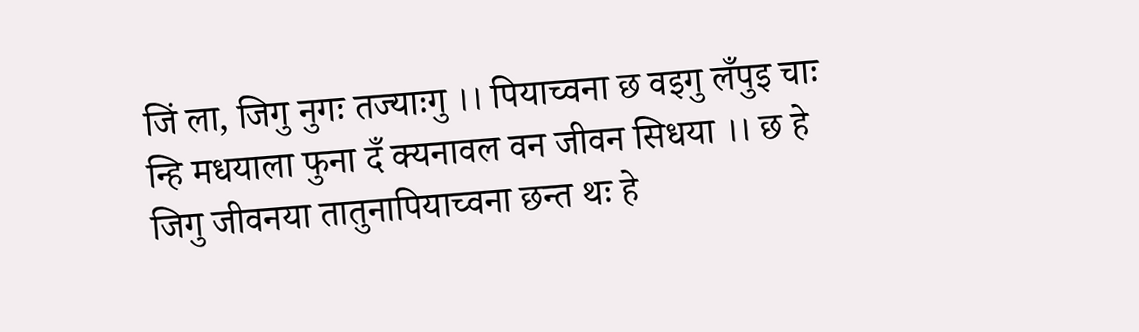जिं ला, जिगु नुगः तज्याःगु ।। पियाच्वना छ वइगु लँपुइ चाः न्हि मधयाला फुना दँ क्यनावल वन जीवन सिधया ।। छ हे जिगु जीवनया तातुनापियाच्वना छन्त थः हे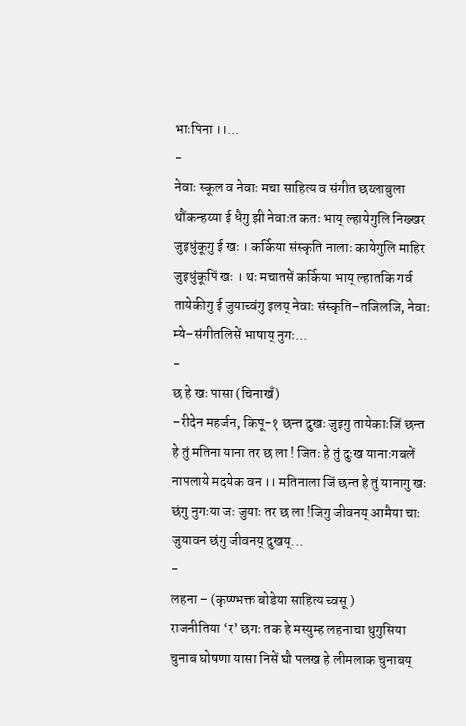भाःपिना ।।...
-
नेवाः स्कूल व नेवाः मचा साहित्य व संगीत छय्लाबुला
थौंकन्हय्या ई धैगु झी नेवाःत कतः भाय् ल्हायेगुलि निख्खर जुइधुंकूगु ई खः । कर्किया संस्कृति नालाः कायेगुलि माहिर जुइधुंकूपिं खः । थः मचातसें कर्किया भाय् ल्हातकि गर्व तायेकीगु ई जुयाच्वंगु इलय् नेवाः संस्कृति–तजिलजि, नेवाः म्ये–संगीतलिसें भाषाय् नुगः...
-
छ हे खः पासा (चिनाखँ)
–रीदेन महर्जन, किपू-१ छन्त दुखः जुइगु तायेकाःजिं छन्त हे तुं मतिना याना तर छ ला ! जितः हे तुं दुःख यानाःगबलें नापलाये मदयेक वन ।। मतिनाला जिं छन्त हे तुं यानागु खः छंगु नुगःया जः जुयाः तर छ ला !जिगु जीवनय् आमैया चाः जुयावन छंगु जीवनय् दुखय्...
-
लहना – (कृष्ण्भक्त बोडेया साहित्य च्वसू )
राजनीतिया ‘र’ छगः तक हे मस्युम्ह लहनाचा थुगुसिया चुनाब घोषणा यासा निसें घौ पलख हे लीमलाक चुनाबय्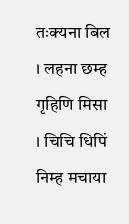तःक्यना बिल । लहना छम्ह गृहिणि मिसा । चिचि धिपिं निम्ह मचाया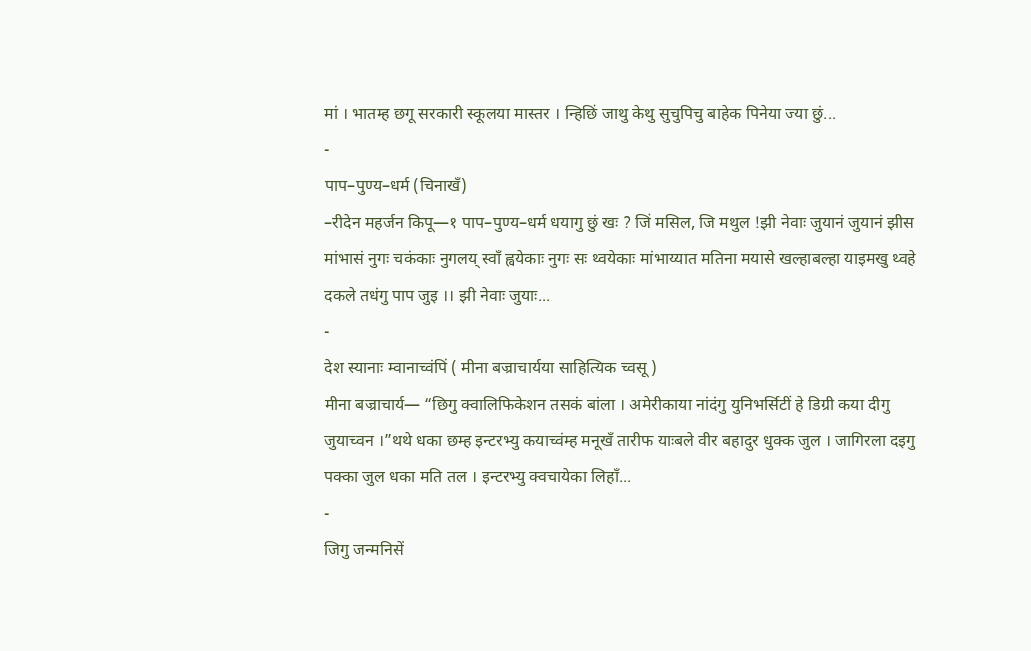मां । भातम्ह छगू सरकारी स्कूलया मास्तर । न्हिछिं जाथु केथु सुचुपिचु बाहेक पिनेया ज्या छुं...
-
पाप–पुण्य–धर्म (चिनाखँ)
–रीदेन महर्जन किपू—१ पाप–पुण्य–धर्म धयागु छुं खः ? जिं मसिल, जि मथुल !झी नेवाः जुयानं जुयानं झीस मांभासं नुगः चकंकाः नुगलय् स्वाँ ह्वयेकाः नुगः सः थ्वयेकाः मांभाय्यात मतिना मयासे खल्हाबल्हा याइमखु थ्वहे दकले तधंगु पाप जुइ ।। झी नेवाः जुयाः...
-
देश स्यानाः म्वानाच्वंपिं ( मीना बज्राचार्यया साहित्यिक च्वसू )
मीना बज्राचार्य— “छिगु क्वालिफिकेशन तसकं बांला । अमेरीकाया नांदंगु युनिभर्सिटीं हे डिग्री कया दीगु जुयाच्वन ।”थथे धका छम्ह इन्टरभ्यु कयाच्वंम्ह मनूखँ तारीफ याःबले वीर बहादुर धुक्क जुल । जागिरला दइगु पक्का जुल धका मति तल । इन्टरभ्यु क्वचायेका लिहाँ...
-
जिगु जन्मनिसें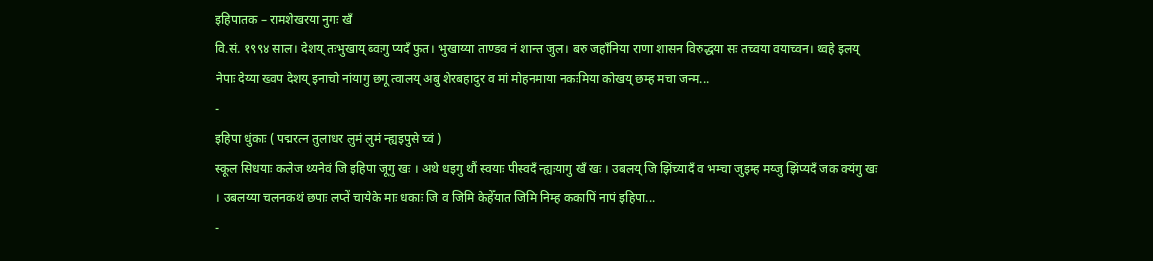इहिपातक – रामशेखरया नुगः खँ
वि.सं. १९९४ साल। देशय् तःभुखाय् ब्वःगु प्यदँ फुत। भुखाय्या ताण्डव नं शान्त जुल। बरु जहाँनिया राणा शासन विरुद्धया सः तच्वया वयाच्वन। थ्वहे इलय् नेपाः देय्या ख्वप देशय् इनाचो नांयागु छगू त्वालय् अबु शेरबहादुर व मां मोहनमाया नकःमिया कोखय् छम्ह मचा जन्म...
-
इहिपा धुंकाः ( पद्मरत्न तुलाधर लुमं लुमं न्ह्यइपुसे च्वं )
स्कूल सिधयाः कलेज थ्यनेवं जि इहिपा जूगु खः । अथे धइगु थौं स्वयाः पीस्वदँ न्ह्यःयागु खँ खः । उबलय् जि झिंच्यादँ व भम्चा जुइम्ह मय्जु झिंप्यदँ जक क्यंगु खः । उबलय्या चलनकथं छपाः लप्तें चायेके माः धकाः जि व जिमि केहेँयात जिमि निम्ह ककापिं नापं इहिपा...
-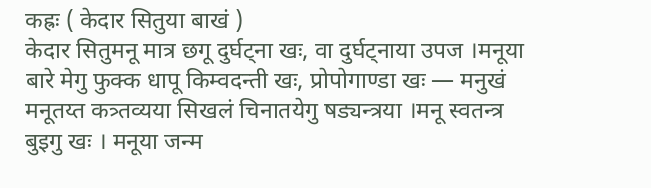कह्रः ( केदार सितुया बाखं )
केदार सितुमनू मात्र छगू दुर्घट्ना खः, वा दुर्घट्नाया उपज ।मनूया बारे मेगु फुक्क धापू किम्वदन्ती खः, प्रोपोगाण्डा खः — मनुखं मनूतय्त कत्र्तव्यया सिखलं चिनातयेगु षड्यन्त्रया ।मनू स्वतन्त्र बुइगु खः । मनूया जन्म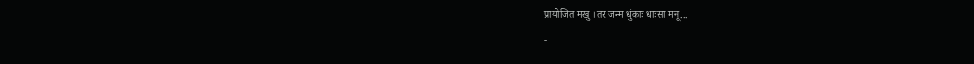प्रायोजित मखु ।तर जन्म धुंकाः धाःसा मनू...
-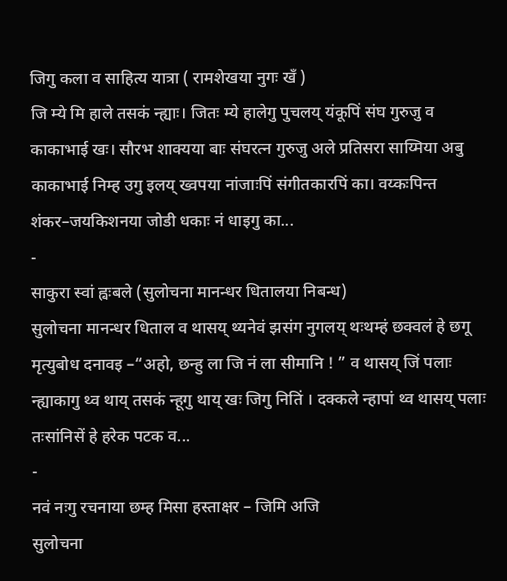जिगु कला व साहित्य यात्रा ( रामशेखया नुगः खँ )
जि म्ये मि हाले तसकं न्ह्याः। जितः म्ये हालेगु पुचलय् यंकूपिं संघ गुरुजु व काकाभाई खः। सौरभ शाक्यया बाः संघरत्न गुरुजु अले प्रतिसरा साय्मिया अबु काकाभाई निम्ह उगु इलय् ख्वपया नांजाःपिं संगीतकारपिं का। वय्कःपिन्त शंकर–जयकिशनया जोडी धकाः नं धाइगु का...
-
साकुरा स्वां ह्वःबले (सुलोचना मानन्धर धितालया निबन्ध)
सुलोचना मानन्धर धिताल व थासय् थ्यनेवं झसंग नुगलय् थःथम्हं छक्वलं हे छगू मृत्युबोध दनावइ –“अहो, छन्हु ला जि नं ला सीमानि ! ” व थासय् जिं पलाः न्ह्याकागु थ्व थाय् तसकं न्हूगु थाय् खः जिगु नितिं । दक्कले न्हापां थ्व थासय् पलाः तःसांनिसें हे हरेक पटक व...
-
नवं नःगु रचनाया छम्ह मिसा हस्ताक्षर – जिमि अजि
सुलोचना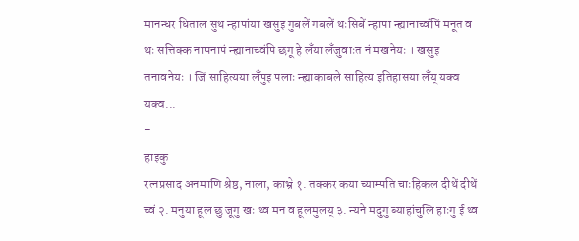मानन्धर धिताल सुथ न्हापांया खसुइ गुबलें गबलें थःसिबें न्हापा न्ह्यानाच्वंपिं मनूत व थः सत्तिक्क नापनापं न्ह्यानाच्वंपि छगू हे लँया लँजुवाःत नं मखनेयः । खसुइ तनावनेयः । जिं साहित्यया लँपुइ पलाः न्ह्याकाबले साहित्य इतिहासया लँय् यक्व यक्व...
-
हाइकु
रत्नप्रसाद अनमाणि श्रेष्ठ, नाला, काभ्रे १. तक्कर कया च्याम्पति चाःहिकल दीथें दीथें च्वं २. मनुया हूल छु जूगु खः थ्व मन व हूलमुलय् ३. न्यने मदुगु ब्याहांचुलि हाःगु ई थ्व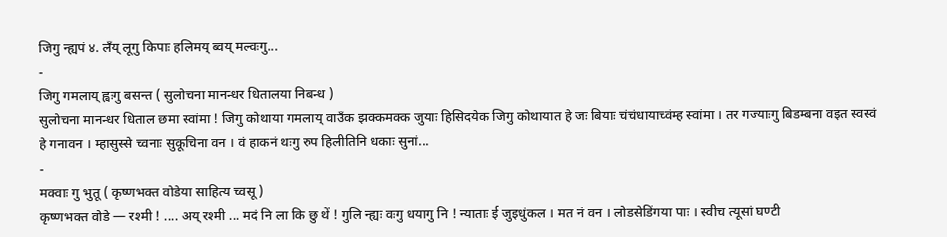जिगु न्ह्यपं ४. लँय् लूगु किपाः हलिमय् ब्वय् मल्वःगु...
-
जिगु गमलाय् ह्वःगु बसन्त ( सुलोचना मानन्धर धितालया निबन्ध )
सुलोचना मानन्धर धिताल छमा स्वांमा ! जिगु कोथाया गमलाय् वाउँक झक्कमक्क जुयाः हिसिदयेक जिगु कोथायात हे जः बियाः चंचंधायाच्वंम्ह स्वांमा । तर गज्याःगु बिडम्बना वइत स्वस्वं हे गनावन । म्हासुस्से च्वनाः सुकूचिना वन । वं हाकनं थःगु रुप हिलीतिनि धकाः सुनां...
-
मक्वाः गु भुतू ( कृष्णभक्त वोडेया साहित्य च्वसू )
कृष्णभक्त वोडे — रश्मी ! .... अय् रश्मी ... मदं नि ला कि छु थें ! गुलि न्ह्यः वःगु धयागु नि ! न्याताः ई जुइधुंकल । मत नं वन । लोडसेडिंगया पाः । स्वीच त्यूसां घण्टी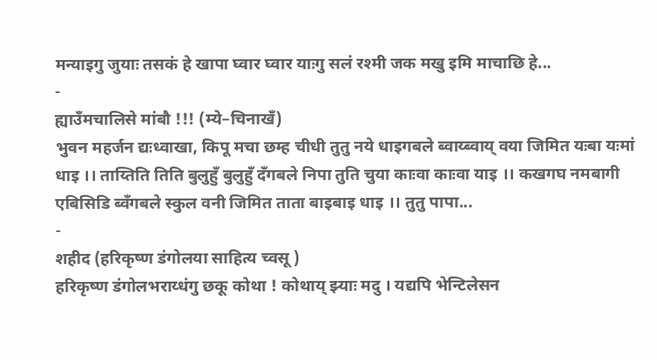मन्याइगु जुयाः तसकं हे खापा घ्वार घ्वार याःगु सलं रश्मी जक मखु इमि माचाछि हे...
-
ह्याउँमचालिसे मांबौ !!! (म्ये–चिनाखँ)
भुवन महर्जन द्यःध्वाखा, किपू मचा छम्ह चीधी तुतु नये धाइगबले ब्वाय्ब्वाय् वया जिमित यःबा यःमां धाइ ।। ताय्तिति तिति बुलुहुँ बुलुहुँ दँगबले निपा तुति चुया काःवा काःवा याइ ।। कखगघ नमबागी एबिसिडि ब्वँगबले स्कुल वनी जिमित ताता बाइबाइ धाइ ।। तुतु पापा...
-
शहीद (हरिकृष्ण डंगोलया साहित्य च्वसू )
हरिकृष्ण डंगोलभराय्धंगु छकू कोथा ! कोथाय् झ्याः मदु । यद्यपि भेन्टिलेसन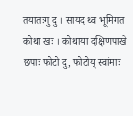तयातःगु दु । सायद थ्व भूमिगत कोथा खः । कोथाया दक्षिणपाखे छपाः फोटो दु, फोटोय् स्वांमाः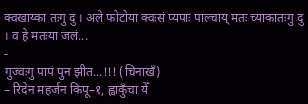क्वखाय्का तःगु दु । अले फोटोया क्वःसं प्यपाः पाल्चाय् मतः च्याकातःगु दु । व हे मतःया जलं...
-
गुज्वःगु पापं पुन झीत...!!! (चिनाखँ)
– रिदेन महर्जन किपू–१, ह्वाकुँचा येँ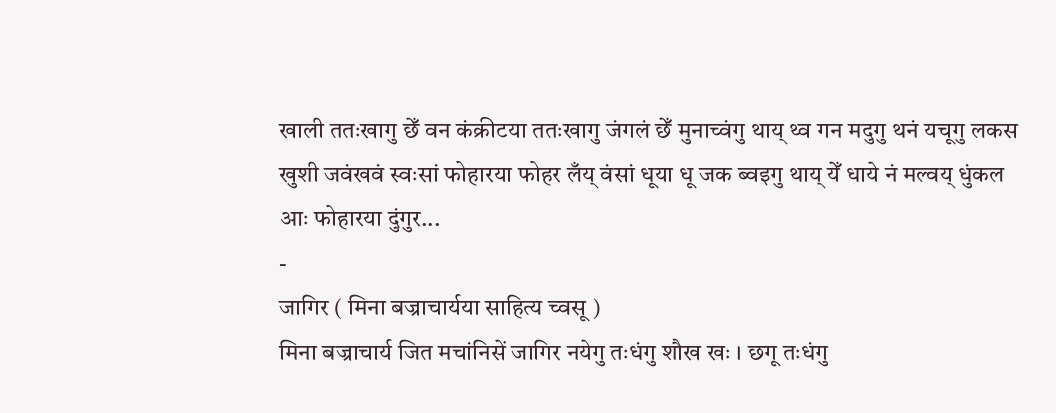खाली ततःखागु छेँ वन कंक्रीटया ततःखागु जंगलं छेँ मुनाच्वंगु थाय् थ्व गन मदुगु थनं यचूगु लकस खुशी जवंखवं स्वःसां फोहारया फोहर लँय् वंसां धूया धू जक ब्वइगु थाय् येँ धाये नं मल्वय् धुंकल आः फोहारया दुंगुर...
-
जागिर ( मिना बज्राचार्यया साहित्य च्वसू )
मिना बज्राचार्य जित मचांनिसें जागिर नयेगु तःधंगु शौख खः । छगू तःधंगु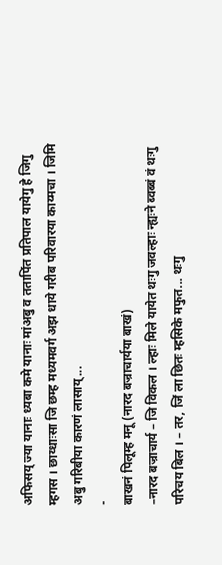अफिसय् ज्या यानाः ध्यबा कमे यानाः मांअबु व ततापिंत प्रतिपाल यायेगु हे जिगु म्हगस । छाय्धाःसा जि छम्ह मध्यमवर्ग अझ धाये गरीब परिवारया काय्मचा । जिमि अबु गरिबीया कारणं लासाय्...
-
बाखनं पिलूम्ह मनू (नारद बज्राचार्यया बाखं)
–नारद बज्राचार्य – जि विकल । ल्हाः मिले यायेत थःगु जवल्हाः न्ह्यःने ब्वब्बं वं थःगु परिचय बिल । – तर, जिं ला छितः म्हसिके मफुत... थःगु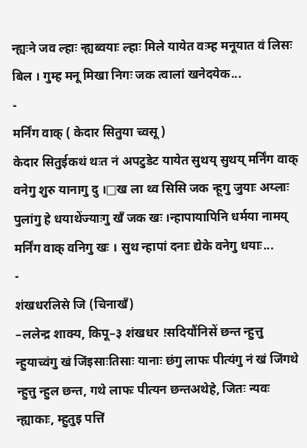न्ह्यःने जव ल्हाः न्ह्यब्वयाः ल्हाः मिले यायेत वःम्ह मनूयात वं लिसः बिल । गुम्ह मनू मिखा निगः जक त्वालां खनेदयेक...
-
मर्निंग वाक् ( केदार सितुया च्वसू )
केदार सितुईकथं थःत नं अपटुडेट यायेत सुथय् सुथय् मर्निंग वाक् वनेगु शुरु यानागु दु ।□ख ला थ्व सिसि जक न्हूगु जुयाः अय्लाः पुलांगु हे धयाथेंज्याःगु खँ जक खः ।न्हापायापिनि धर्मया नामय् मर्निंग वाक् वनिगु खः । सुथ न्हापां दनाः द्येके वनेगु धयाः...
-
शंखधरलिसे जि (चिनाखँ)
–ललेन्द्र शाक्य, किपू–३ शंखधर !सदियौंनिसें छन्त न्हुत्तु न्हुयाच्वंगु खं जिंइसाःतिसाः यानाः छंगु लाफः पीत्यंगु नं खं जिंगथे न्हुत्तु न्हुल छन्त, गथे लाफः पीत्यन छन्तअथेहे, जितः न्यवः न्ह्याकाः, म्हुतुइ पत्तिं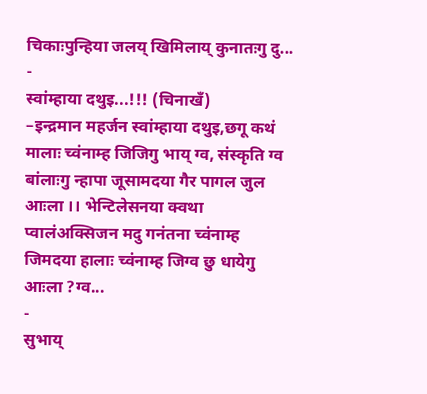चिकाःपुन्हिया जलय् खिमिलाय् कुनातःगु दु...
-
स्वांम्हाया दथुइ...!!! (चिनाखँ)
–इन्द्रमान महर्जन स्वांम्हाया दथुइ,छगू कथं मालाः च्वंनाम्ह जिजिगु भाय् ग्व, संस्कृति ग्व बांलाःगु न्हापा जूसामदया गैर पागल जुल आःला ।। भेन्टिलेसनया क्वथा प्वालंअक्सिजन मदु गनंतना च्वंनाम्ह जिमदया हालाः च्वंनाम्ह जिग्व छु धायेगु आःला ?ग्व...
-
सुभाय्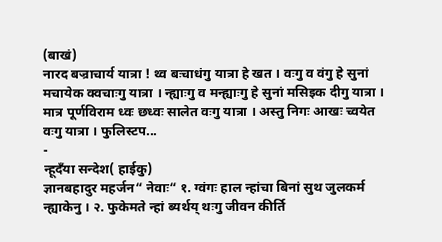(बाखं)
नारद बज्राचार्य यात्रा ! थ्व बःचाधंगु यात्रा हे खत । वःगु व वंगु हे सुनां मचायेक क्वचाःगु यात्रा । न्ह्याःगु व मन्ह्याःगु हे सुनां मसिइक दीगु यात्रा । मात्र पूर्णविराम ध्वः छध्वः सालेत वःगु यात्रा । अस्तु निगः आखः च्वयेत वःगु यात्रा । फुलिस्टप...
-
न्हूदँया सन्देश( हाईकु)
ज्ञानबहादुर महर्जन“ नेवाः“ १. ग्वंगः हाल न्हांचा बिनां सुथ जुलकर्म न्ह्याकेनु । २. फुकेमते न्हां ब्यर्थय् थःगु जीवन कीर्ति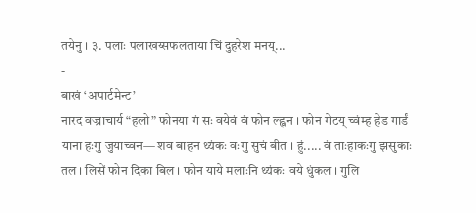तयेनु । ३. पलाः पलाखय्सफलताया चिं दुहरेश मनय्...
-
बाखं ‘अपार्टमेन्ट’
नारद वज्राचार्य “हलो” फोनया गं सः वयेवं वं फोन ल्ह्वन । फोन गेटय् च्वंम्ह हेड गार्डं याना हःगु जुयाच्वन— शव बाहन थ्यंकः वःगु सुचं बीत । हुं..... वं ताःहाकःगु झसुकाः तल । लिसें फोन दिका बिल । फोन याये मलाःनि थ्यंकः वये धुंकल । गुलि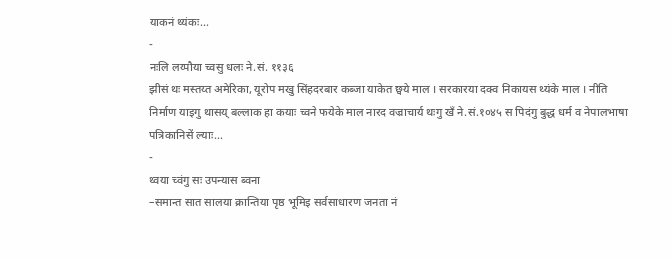याकनं थ्यंकः...
-
नःलि लय्पौया च्वसु धलः ने.सं. ११३६
झीसं थः मस्तय्त अमेरिका, यूरोप मखु सिंहदरबार कब्जा याकेत छ्वये माल । सरकारया दक्व निकायस थ्यंके माल । नीति निर्माण याइगु थासय् बल्लाक हा कयाः च्वने फयेके माल नारद वज्राचार्य थःगु खँ ने.सं.१०४५ स पिदंगु बुद्ध धर्म व नेपालभाषा पत्रिकानिसें ल्याः...
-
थ्वया च्वंगु सः उपन्यास ब्वना
–समान्त सात सालया क्रान्तिया पृष्ठ भूमिइ सर्वसाधारण जनता नं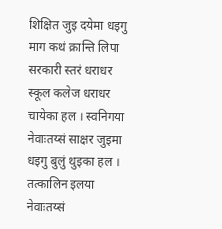शिक्षित जुइ दयेमा धइगु माग कथं क्रान्ति लिपा सरकारी स्तरं धराधर स्कूल कलेज धराधर चायेका हल । स्वनिगया नेवाःतय्सं साक्षर जुइमा धइगु बुलुं थुइका हल । तत्कालिन इलया नेवाःतय्सं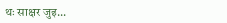थः साक्षर जुइ...